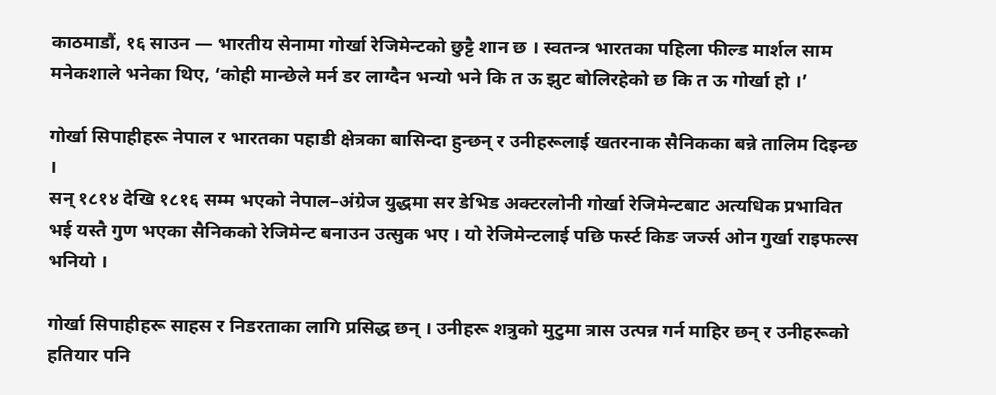काठमाडौं, १६ साउन — भारतीय सेनामा गोर्खा रेजिमेन्टको छुट्टै शान छ । स्वतन्त्र भारतका पहिला फील्ड मार्शल साम मनेकशाले भनेका थिए, ‘कोही मान्छेले मर्न डर लाग्दैन भन्यो भने कि त ऊ झुट बोलिरहेको छ कि त ऊ गोर्खा हो ।’

गोर्खा सिपाहीहरू नेपाल र भारतका पहाडी क्षेत्रका बासिन्दा हुन्छन् र उनीहरूलाई खतरनाक सैनिकका बन्ने तालिम दिइन्छ ।
सन् १८१४ देखि १८१६ सम्म भएको नेपाल–अंग्रेज युद्धमा सर डेभिड अक्टरलोनी गोर्खा रेजिमेन्टबाट अत्यधिक प्रभावित भई यस्तै गुण भएका सैनिकको रेजिमेन्ट बनाउन उत्सुक भए । यो रेजिमेन्टलाई पछि फर्स्ट किङ जर्ज्स ओन गुर्खा राइफल्स भनियो ।

गोर्खा सिपाहीहरू साहस र निडरताका लागि प्रसिद्ध छन् । उनीहरू शत्रुको मुटुमा त्रास उत्पन्न गर्न माहिर छन् र उनीहरूको हतियार पनि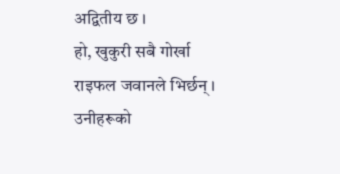अद्वितीय छ ।
हो, खुकुरी सबै गोर्खा राइफल जवानले भिर्छन् । उनीहरूको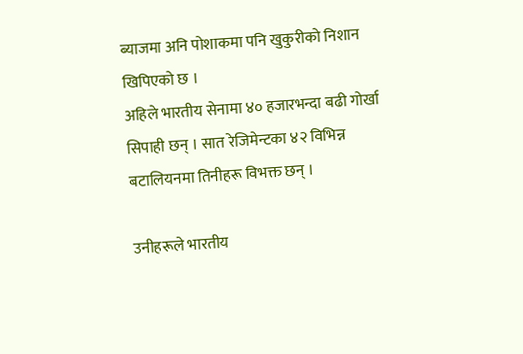ब्याजमा अनि पोशाकमा पनि खुकुरीको निशान खिपिएको छ ।
अहिले भारतीय सेनामा ४० हजारभन्दा बढी गोर्खा सिपाही छन् । सात रेजिमेन्टका ४२ विभिन्न बटालियनमा तिनीहरू विभक्त छन् ।

उनीहरूले भारतीय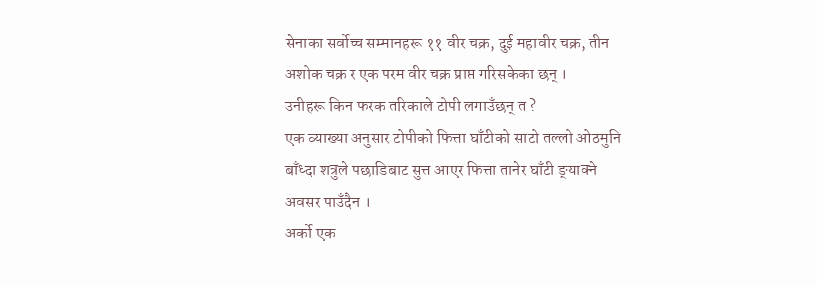सेनाका सर्वोच्च सम्मानहरू ११ वीर चक्र, दुई महावीर चक्र, तीन अशोक चक्र र एक परम वीर चक्र प्राप्त गरिसकेका छन् ।
उनीहरू किन फरक तरिकाले टोपी लगाउँछन् त ?
एक व्याख्या अनुसार टोपीको फित्ता घाँटीको साटो तल्लो ओठमुनि बाँध्दा शत्रुले पछाडिबाट सुत्त आएर फित्ता तानेर घाँटी ङ्याक्ने अवसर पाउँदैन ।
अर्को एक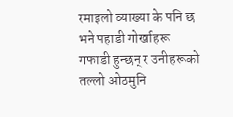रमाइलो व्याख्या के पनि छ भने पहाडी गोर्खाहरू गफाडी हुन्छन् र उनीहरूको तल्लो ओठमुनि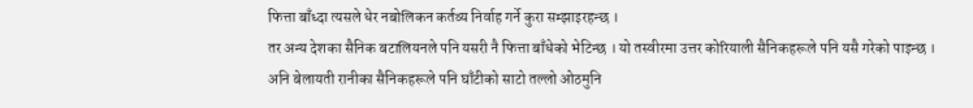फित्ता बाँध्दा त्यसले धेर नबोलिकन कर्तव्य निर्वाह गर्ने कुरा सम्झाइरहन्छ ।
तर अन्य देशका सैनिक बटालियनले पनि यसरी नै फित्ता बाँधेको भेटिन्छ । यो तस्वीरमा उत्तर कोरियाली सैनिकहरूले पनि यसै गरेको पाइन्छ ।
अनि बेलायती रानीका सैनिकहरूले पनि घाँटीको साटो तल्लो ओठमुनि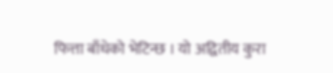फित्ता बाँधेको भेटिन्छ । यो अद्वितीय कुरा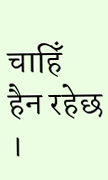चाहिँ हैन रहेछ ।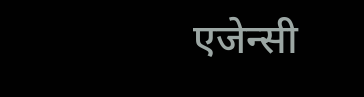एजेन्सी